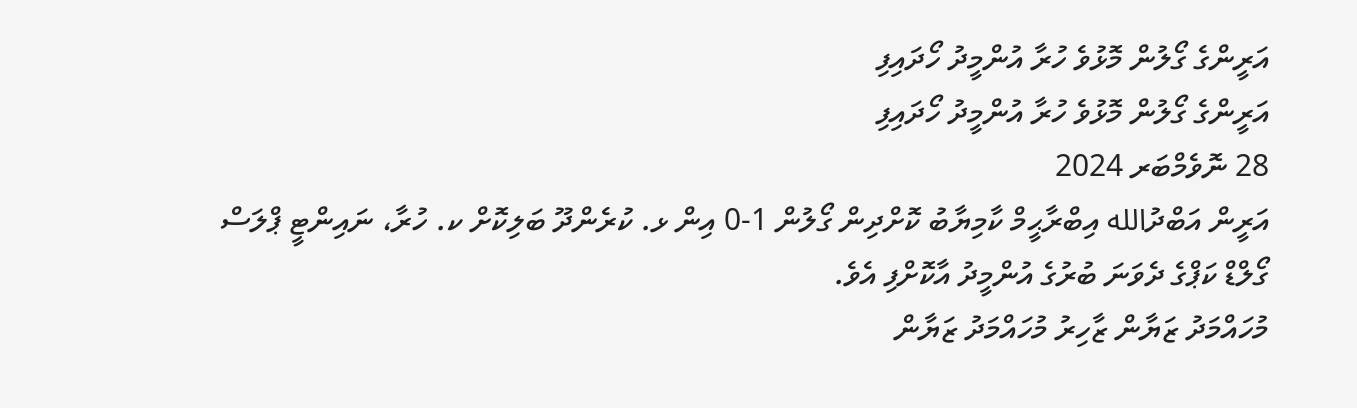އަރީންގެ ގޯލުން މޮޅުވެ ހުރާ އުންމީދު ހޯދައިފި
އަރީންގެ ގޯލުން މޮޅުވެ ހުރާ އުންމީދު ހޯދައިފި
28 ނޮވެމްބަރ 2024
އަރީން އަބްދުالله އިބްރާޙީމް ކާމިޔާބު ކޮށްދިން ގޯލުން 1-0 އިން ޅ. ކުރެންދޫ ބަލިކޮށް ކ. ހުރާ، ނައިންޓީ ޕްލަސް ގޯލްޑް ކަޕްގެ ދެވަނަ ބުރުގެ އުންމީދު އާކޮށްފި އެވެ.
މުހައްމަދު ޒަޔާން ޒާހިރު މުހައްމަދު ޒަޔާން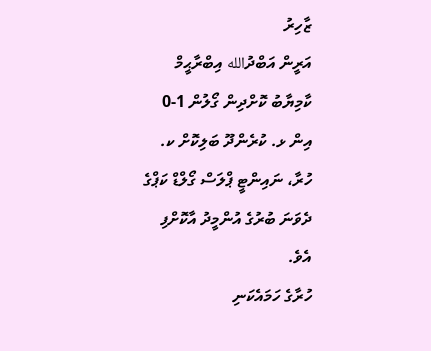ޒާހިރު
އަރީން އަބްދުالله އިބްރާޙީމް ކާމިޔާބު ކޮށްދިން ގޯލުން 1-0 އިން ޅ. ކުރެންދޫ ބަލިކޮށް ކ. ހުރާ، ނައިންޓީ ޕްލަސް ގޯލްޑް ކަޕްގެ ދެވަނަ ބުރުގެ އުންމީދު އާކޮށްފި އެވެ.
ހުރާގެ ހަމައެކަނި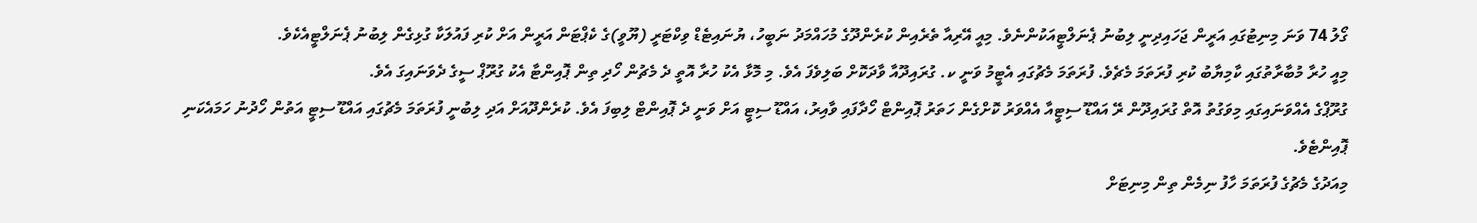ގޯލު 74 ވަނަ މިނިޓުގައި އަރީން ޖަހައިދިނީ ލިބުނު ޕެނަލްޓީއަކުންނެވެ. މިއީ އޭރިއާ ތެރެއިން ކުރެންދޫގެ މުހައްމަދު ނަބީހު، ޔުނައިޓެޑް ވިކްޓަރީ (ޔޫވީ)ގެ ކެޕްޓަން އަރީން އަށް ކުރި ފައުލަކާ ގުޅިގެން ލިބުނު ޕެނަލްޓީއެކެވެ.
މިއީ ހުރާ މުބާރާތުގައި ކާމިޔާބު ކުރި ފުރަތަމަ މެޗެވެ. ފުރަތަމަ މެޗުގައި އެޓީމު ވަނީ ކ. ގުރައިދޫއާ ވާދަކޮށް ބަލިވެފަ އެވެ. މި މޮޅާ އެކު ހުރާ އޮތީ ދެ މެޗުން ހޯދި ތިން ޕޮއިންޓާ އެކު ގުރޫޕް ސީގެ ދެވަނައިގަ އެވެ.
ގުރޫޕްގެ އެއްވަނައިގައި މިވަގުތު އޮތް ގުރައިދޫން ރޭ އައްޑޫ ސިޓީއާ އެއްވަރު ކޮށްގެން ހަތަރު ޕޮއިންޓް ހޯދާފައި ވާއިރު، އައްޑޫ ސިޓީ އަށް ވަނީ ދެ ޕޮއިންޓް ލިބިފަ އެވެ. ކުރެންދޫއަށް އަދި ލިބުނީ ފުރަތަމަ މެޗުގައި އައްޑޫ ސިޓީ އަތުން ހޯދުނު ހަމައެކަނި ޕޮއިންޓެވެ.
މިއަދުގެ މެޗުގެ ފުރަތަމަ ހާފު ނިމެން ތިން މިނިޓަށް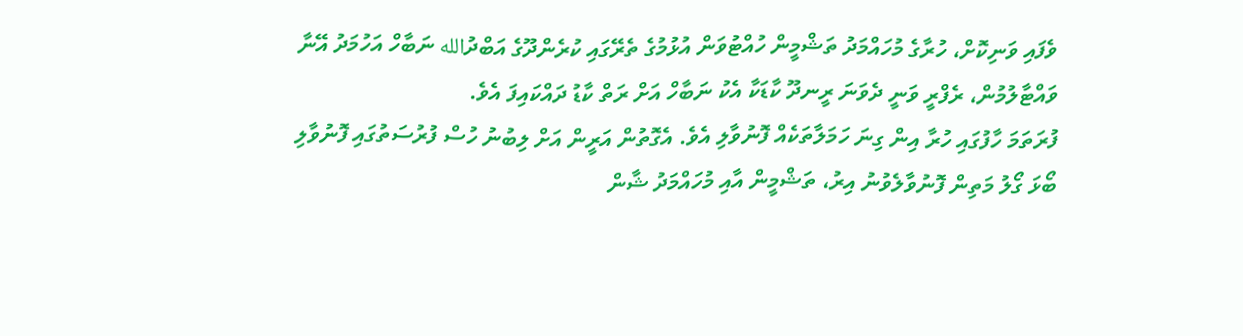ވެފައި ވަނިކޮށް، ހުރާގެ މުހައްމަދު ތަޝްމީން ހުއްޓުވަން އުޅުމުގެ ތެރޭގައި ކުރެންދޫގެ އަބްދުالله ނަބާހް އަހުމަދު އޭނާ ވައްޓާލުމުން، ރެފްރީ ވަނީ ދެވަނަ ރީނދޫ ކާޑަކާ އެކު ނަބާހް އަށް ރަތް ކާޑު ދައްކައިފަ އެވެ.
ފުރަތަމަ ހާފުގައި ހުރާ އިން ގިނަ ހަމަލާތަކެއް ފޮނުވާލި އެވެ. އެގޮތުން އަރީން އަށް ލިބުނު ހުސް ފުރުސަތުގައި ފޮނުވާލި ބޯޅަ ގޯލު މަތިން ފޮނުވާލެވުނު އިރު، ތަޝްމީން އާއި މުހައްމަދު ޝާން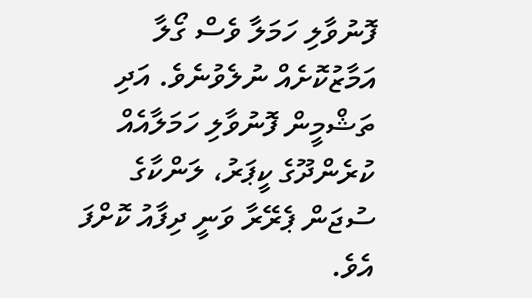ފޮނުވާލި ހަމަލާ ވެސް ގޯލާ އަމާޒުކޮށެއް ނުލެވުނެވެ. އަދި ތަޝްމީން ފޮނުވާލި ހަމަލާއެއް ކުރެންދޫގެ ކީޕަރު، ލަންކާގެ ސުޖަން ޕެރޭރާ ވަނީ ދިފާއު ކޮށްފަ އެވެ.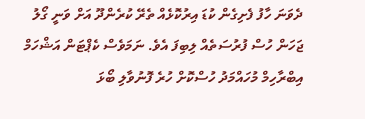ދެވަނަ ހާފު ފެށިގެން ކުޑަ އިރުކޮޅެއް ތެރޭ ކުރެންދޫ އަށް ވަނީ ގޯލު ޖަހަން ހުސް ފުރުސަތެއް ލިބިފަ އެވެ. ނަމަވެސް ކެޕްޓަން އަޝްހަމް އިބްރާހިމް މުހައްމަދު ހުސްކޮށް ހުރެ ފޮނުވާލި ބޯޅަ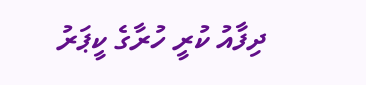ދިފާއު ކުރީ ހުރާގެ ކީޕަރު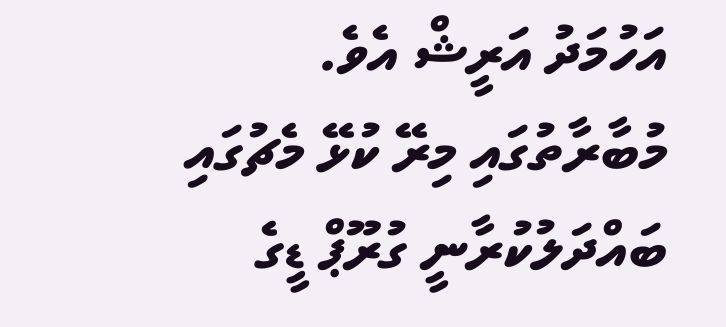އަހުމަދު އަރީޝް އެވެ.
މުބާރާތުގައި މިރޭ ކުޅޭ މެޗުގައި ބައްދަލުކުރާނީ ގުރޫޕް ޑީގެ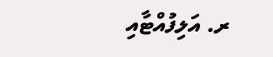ރ. އަލިފުއްޓާއި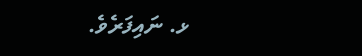ޅ. ނައިފަރެވެ.